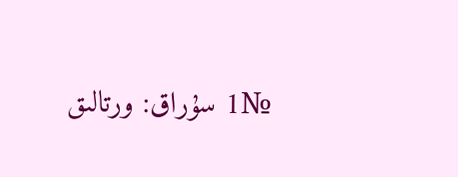№1 سۇراق: ورتالىق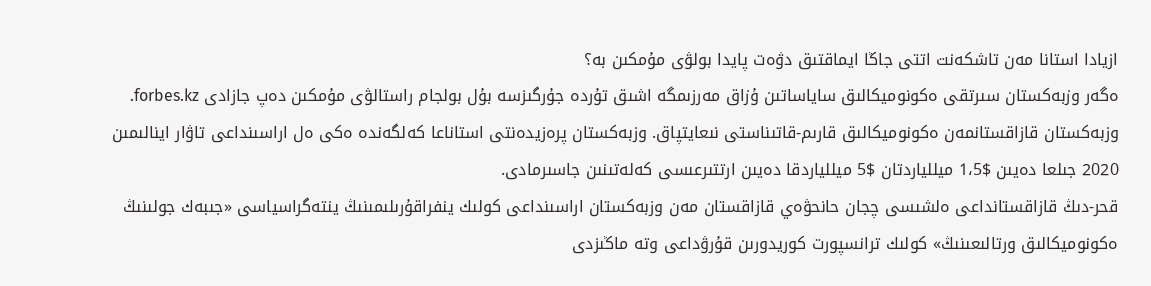ازيادا استانا مەن تاشكەنت اتتى جاڭا ايماقتىق دۋەت پايدا بولۋى مۇمكىن بە؟
ەگەر وزبەكستان سىرتقى ەكونوميكالىق ساياساتىن ۇزاق مەرزىمگە اشىق تۇردە جۇرگىزسە بۇل بولجام راستالۋى مۇمكىن دەپ جازادى forbes.kz.
وزبەكستان قازاقستانمەن ەكونوميكالىق قارىم-قاتىناستى نىعايتپاق. وزبەكستان پرەزيدەنتى استاناعا كەلگەندە ەكى ەل اراسىنداعى تاۋار اينالىمىن 2020 جىلعا دەيىن $1،5 ميللياردتان $5 ميللياردقا دەيىن ارتتىرعىسى كەلەتىنىن جاسىرمادى.
قحر-دىڭ قازاقستانداعى ەلشىسى چجان حانحۋەي قازاقستان مەن وزبەكستان اراسىنداعى كولىك ينفراقۇرىلىمىنىڭ ينتەگراسياسى «جىبەك جولىنىڭ ەكونوميكالىق ورتالىعىنىڭ» كولىك ترانسپورت كوريدورىن قۇرۋداعى وتە ماڭىزدى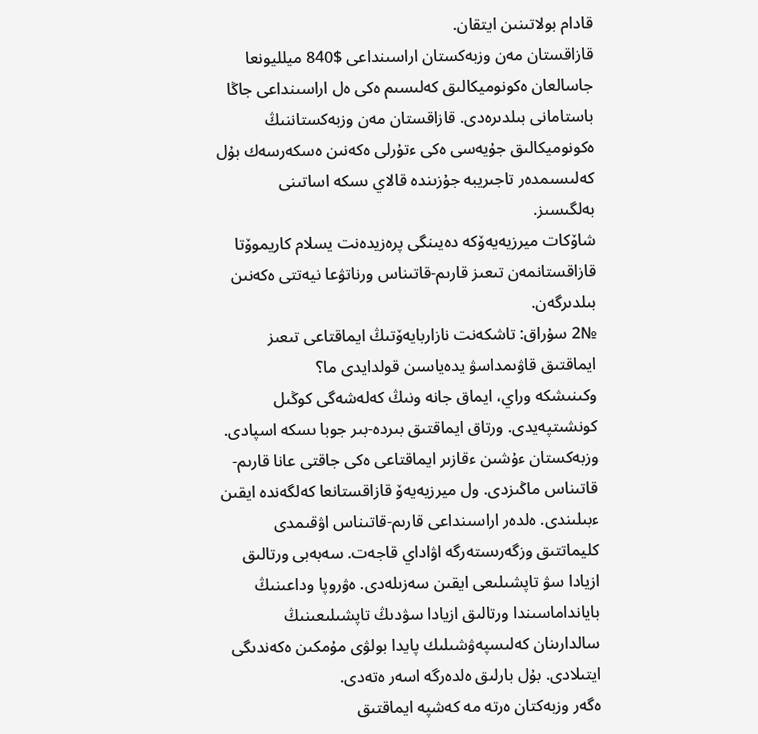قادام بولاتىنىن ايتقان.
قازاقستان مەن وزبەكستان اراسىنداعى $840 ميلليونعا جاسالعان ەكونوميكالىق كەلىسىم ەكى ەل اراسىنداعى جاڭا باستامانى بىلدىرەدى. قازاقستان مەن وزبەكستاننىڭ ەكونوميكالىق جۇيەسى ەكى ءتۇرلى ەكەنىن ەسكەرسەك بۇل كەلىسىمدەر تاجىريبە جۇزىندە قالاي ىسكە اساتىنى بەلگىسىز.
شاۆكات ميرزيەيەۆكە دەيىنگى پرەزيدەنت يسلام كاريموۆتا قازاقستانمەن تىعىز قارىم-قاتىناس ورناتۋعا نيەتتى ەكەنىن بىلدىرگەن.
№2 سۇراق: تاشكەنت نازاربايەۆتىڭ ايماقتاعى تىعىز ايماقتىق قاۋىمداسۋ يدەياسىن قولدايدى ما؟
وكىنىشكە وراي، ايماق جانە ونىڭ كەلەشەگى كوڭىل كونشىتپەيدى. ورتاق ايماقتىق بىردە-بىر جوبا ىسكە اسپادى. وزبەكستان ءۇشىن ءقازىر ايماقتاعى ەكى جاقتى عانا قارىم-قاتىناس ماڭىزدى. ول ميرزيەيەۆ قازاقستانعا كەلگەندە ايقىن ءبىلىندى. ەلدەر اراسىنداعى قارىم-قاتىناس اۋقىمدى كليماتتىق وزگەرىستەرگە اۋاداي قاجەت. سەبەبى ورتالىق ازيادا سۋ تاپشىلىعى ايقىن سەزىلەدى. ەۋروپا وداعىنىڭ بايانداماسىندا ورتالىق ازيادا سۋدىڭ تاپشىلىعىنىڭ سالدارىنان كەلىسپەۋشىلىك پايدا بولۋى مۇمكىن ەكەندىگى ايتىلادى. بۇل بارلىق ەلدەرگە اسەر ەتەدى.
ەگەر وزبەكتان ەرتە مە كەشپە ايماقتىق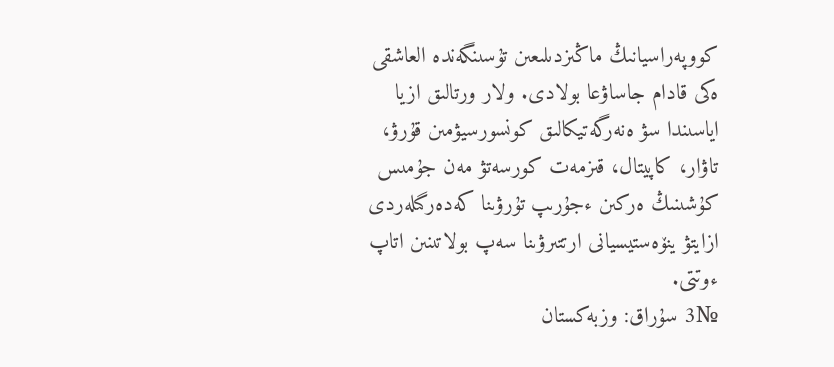كووپەراسيانىڭ ماڭىزدىلىعىن تۇسىنگەندە العاشقى ەكى قادام جاساۋعا بولادى. ولار ورتالىق ازيا اياسىندا سۋ ەنەرگەتيكالىق كونسورسيۋمىن قۇرۋ، تاۋار، كاپيتال، قىزمەت كورسەتۋ مەن جۇمىس كۇشىنىڭ ەركىن ءجۇرىپ تۇرۋىنا كەدەرگىلەردى ازايتۋ ينۆەستيسيانى ارتتىرۋىنا سەپ بولاتىنىن اتاپ ءوتتى.
№3 سۇراق: وزبەكستان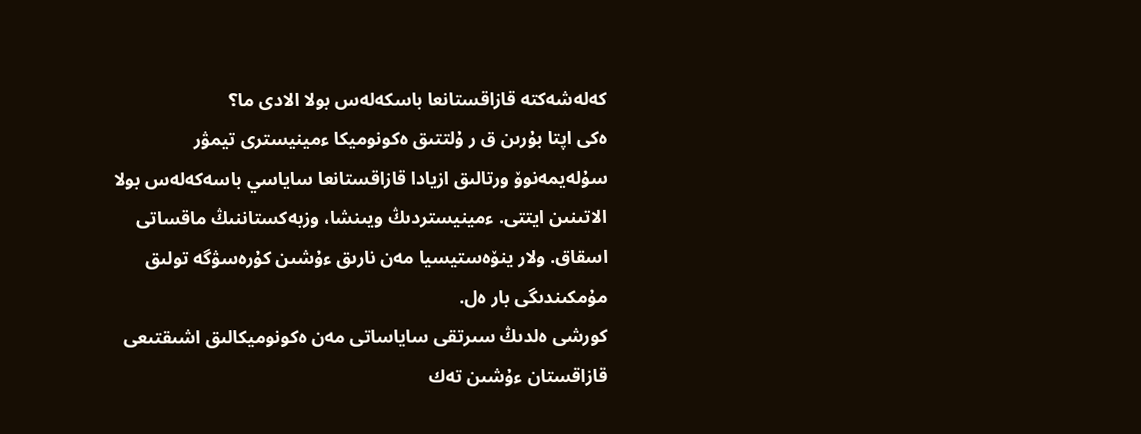كەلەشەكتە قازاقستانعا باسكەلەس بولا الادى ما؟
ەكى اپتا بۇرىن ق ر ۇلتتىق ەكونوميكا ءمينيسترى تيمۋر سۇلەيمەنوۆ ورتالىق ازيادا قازاقستانعا ساياسي باسەكەلەس بولا الاتىنىن ايتتى. ءمينيستردىڭ ويىنشا، وزبەكستاننىڭ ماقساتى اسقاق. ولار ينۆەستيسيا مەن نارىق ءۇشىن كۇرەسۋگە تولىق مۇمكىندىگى بار ەل.
كورشى ەلدىڭ سىرتقى ساياساتى مەن ەكونوميكالىق اشىقتىعى قازاقستان ءۇشىن تەك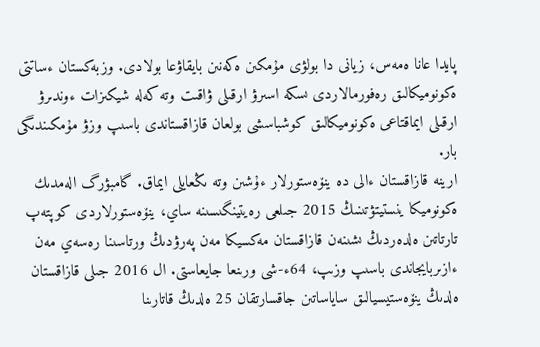پايدا عانا ەمەس، زيانى دا بولۋى مۇمكىن ەكەنىن بايقاۋعا بولادى. وزبەكستان ءساتتى ەكونوميكالىق رەفورمالاردى ىسكە اسىرۋ ارقىلى ۋاقىت وتە كەلە شيكىزات ءوندىرۋ ارقىلى ايماقتاعى ەكونوميكالىق كوشباسشى بولعان قازاقستاندى باسىپ وزۋ مۇمكىندىگى بار.
ارينە قازاقستان ءالى دە ينۆەستورلار ءۇشىن وتە ىڭعايلى ايماق. گامبۋرگ الەمدىك ەكونوميكا ينستيتۋتىنىڭ 2015 جىلعى رەيتينگىسىنە ساي، ينۆەستورلاردى كوپتەپ تارتاتىن ەلدەردىڭ ىشىنەن قازاقستان مەكسيكا مەن پەرۋدىڭ ورتاسىنا رەسەي مەن ءازىربايجاندى باسىپ وزىپ، 64ء-شى ورىنعا جايعاستى. ال 2016 جىلى قازاقستان ەلدىڭ ينۆەستيسيالىق ساياساتىن جاقسارتقان 25 ەلدىڭ قاتارىنا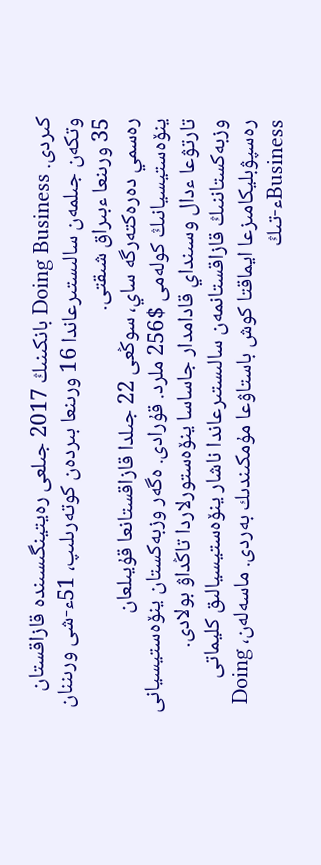كىردى. Doing Business بانكىنىڭ 2017 جىلعى رەيتينگىسىندە قازاقستان وتكەن جىلمەن سالىستىرعاندا 16 ورىنعا بىردەن كوتەرىلىپ، 51ء-شى ورىننان 35 ورىنعا ءبىراق شىقتى.
رەسمي دەرەكتەرگە ساي، سوڭعى 22 جىلدا قازاقستانعا قۇيىلعان ينۆەستيسيانىڭ كولەمى $256 ملرد. قۇرادى. ەگەر وزبەكستان ينۆەستيسيانى تارتۋعا ءدال وسىنداي قادامدار جاساسا ينۆەستورلاردا تاڭداۋ بولادى. وزبەكستاننىڭ قازاقستانمەن سالىستىرعاندا ناشار ينۆەستيسيالىق كليماتى رەسپۋبليكامىزعا ايماقتا كوش باستاۋعا مۇمكىندىك بەردى. ماسەلەن، Doing Businessء-تىڭ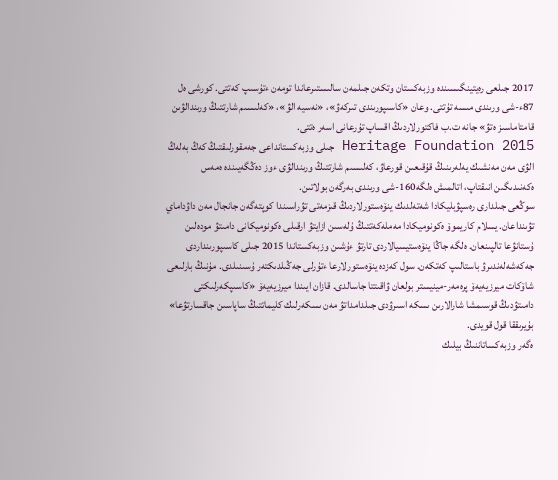2017 جىلعى رەيتينگىسىندە وزبەكستان وتكەن جىلمەن سالىستىرعاندا تومەن ءتۇسىپ كەتتى. كورشى ەل 87ء-شى ورىندى مىسە تۇتتى. وعان «كاسىپورىندى تىركەۋ»، «نەسيە الۋ»، «كەلىسىم شارتتىڭ ورىندالۋىن قامتاماسىز ەتۋ» جانە ت.ب فاكتورلاردىڭ اقساپ تۇرعانى اسەر ەتتى.
Heritage Foundation 2015 جىلى وزبەكستانداعى جەمقورلىقتىڭ كەڭ بەلەڭ الۋى مەن مەنشىك يەلەرىنىڭ قۇقىعىن قورعاۋ، كەلىسىم شارتتىڭ ورىندالۋى ءوز دەڭگەيىندە ەمەس ەكەنىدىگىن انىقتاپ، اتالمىش ەلگە160-شى ورىندى بەرگەن بولاتىن.
سوڭعى جىلدارى رەسپۋبليكادا شەتەلدىك ينۆەستورلاردىڭ قىزمەتى تۋراسىندا كوپتەگەن جانجال مەن داۋداماي تۋىنداعان. يسلام كاريموۆ ەكونوميكادا مەملەكەتتىڭ ۇلەسىن ازايتۋ ارقىلى ەكونوميكانى دامىتۋ مودەلىن ۇستانۋعا تالپىنعان. ەلگە جاڭا ينۆەستيسيالاردى تارتۋ ءۇشىن وزبەكستاندا 2015 جىلى كاسىپورىنداردى جەكەشەلەندىرۋ باستالىپ كەتكەن. سول كەزدە ينۆەستورلارعا ءتۇرلى جەڭىلدىكتەر ۇسىنىلدى. مۇنىڭ بارلىعى شاۆكات ميرزيەيەۆ پرەمەر-مينيستر بولعان ۋاقىتتا جاسالدى. قازان ايىندا ميرزيەيەۆ «كاسىپكەرلىكتى دامىتۋدىڭ قوسىمشا شارالارىن ىسكە اسىرۋدى جىلدامداتۋ مەن ىسكەرلىك كليماتتىڭ ساپاسىن جاقسارتۋعا» بۇيرىققا قول قويدى.
ەگەر وزبەكساتاننىڭ بيلىك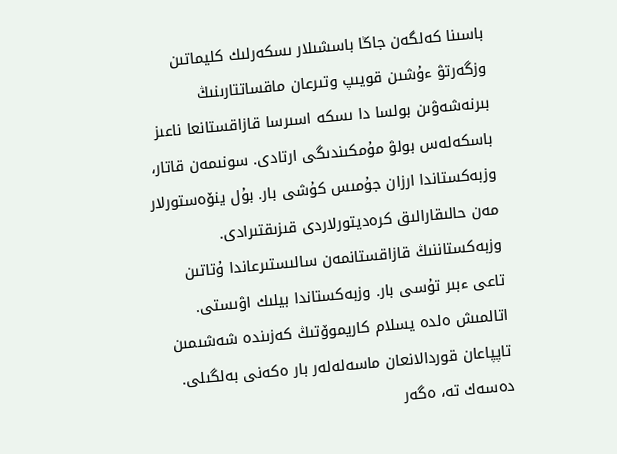باسىنا كەلگەن جاڭا باسشىلار ىسكەرلىك كليماتىن وزگەرتۋ ءۇشىن قويىپ وتىرعان ماقساتتارىنىڭ بىرنەشەۋىن بولسا دا ىسكە اسىرسا قازاقستانعا ناعىز باسكەلەس بولۋ مۇمكىندىگى ارتادى. سونىمەن قاتار، وزبەكستاندا ارزان جۇمىس كۇشى بار. بۇل ينۆەستورلار مەن حالىقارالىق كرەديتورلاردى قىزىقتىرادى.
وزبەكستاننىڭ قازاقستانمەن سالىستىرعاندا ۇتاتىن تاعى ءبىر تۇسى بار. وزبەكستاندا بيلىك اۋىستى. اتالمىش ەلدە يسلام كاريموۆتىڭ كەزىندە شەشىمىن تاپپاعان قوردالانعان ماسەلەلەر بار ەكەنى بەلگىلى. دەسەك تە، ەگەر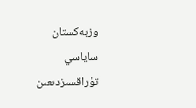وزبەكستان ساياسي تۇراقسىزدىعىن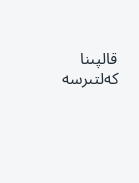قالپىنا كەلتىرسە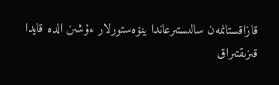قازاقستانمەن سالىستىرعاندا ينۆەستورلار ءۇشىن الدە قايدا قىزىقتىراق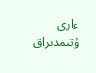ءارى ۇتىمدىراق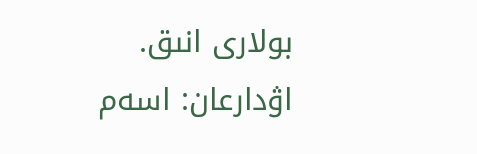بولارى انىق.
اۋدارعان: اسەم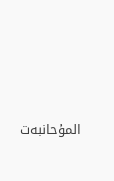المۇحانبەت